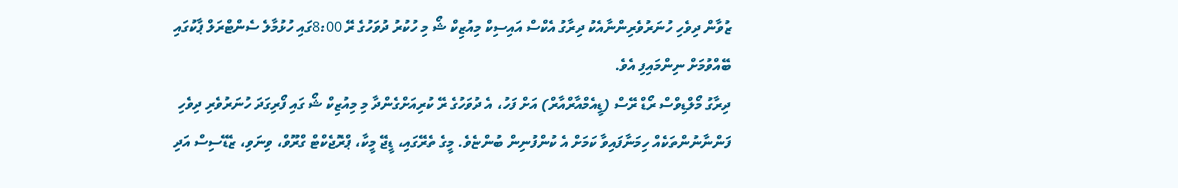ޒުވާން ދިވެހި ހުނަރުވެރިންނާއެކު ދިރާގު އެކްސް އައިސިކް މިއުޒިކް ޝޯ މި ހުކުރު ދުވަހުގެ ރޭ 8:00ގައި ހުޅުމާލެ ސެންޓްރަލް ޕާކުގައި ބޭއްވުމަށް ނިންމައިފި އެވެ.
ދިރާގު މޯލްޑިވްސް ރޯޑް ރޭސް (ޑީއެމްއާރްއާރް) އަށް ފަހު، އެ ދުވަހުގެ ރޭ ކުރިއަށްގެންދާ މި މިއުޒިކް ޝޯ ގައި ފޯރިގަދަ ހުނަރުވެރި ދިވެހި ފަންނާނުންތަކެއް ހިމަނާފައިވާ ކަމަށް އެ ކުންފުނިން ބުންޏެވެ. މީގެ ތެރޭގައި، ޑީޖޭ މީކާ، ޕްރޮޖެކްޓް ގްރޫވް، ވިނަވި، ޒެޑޭސިސް އަދި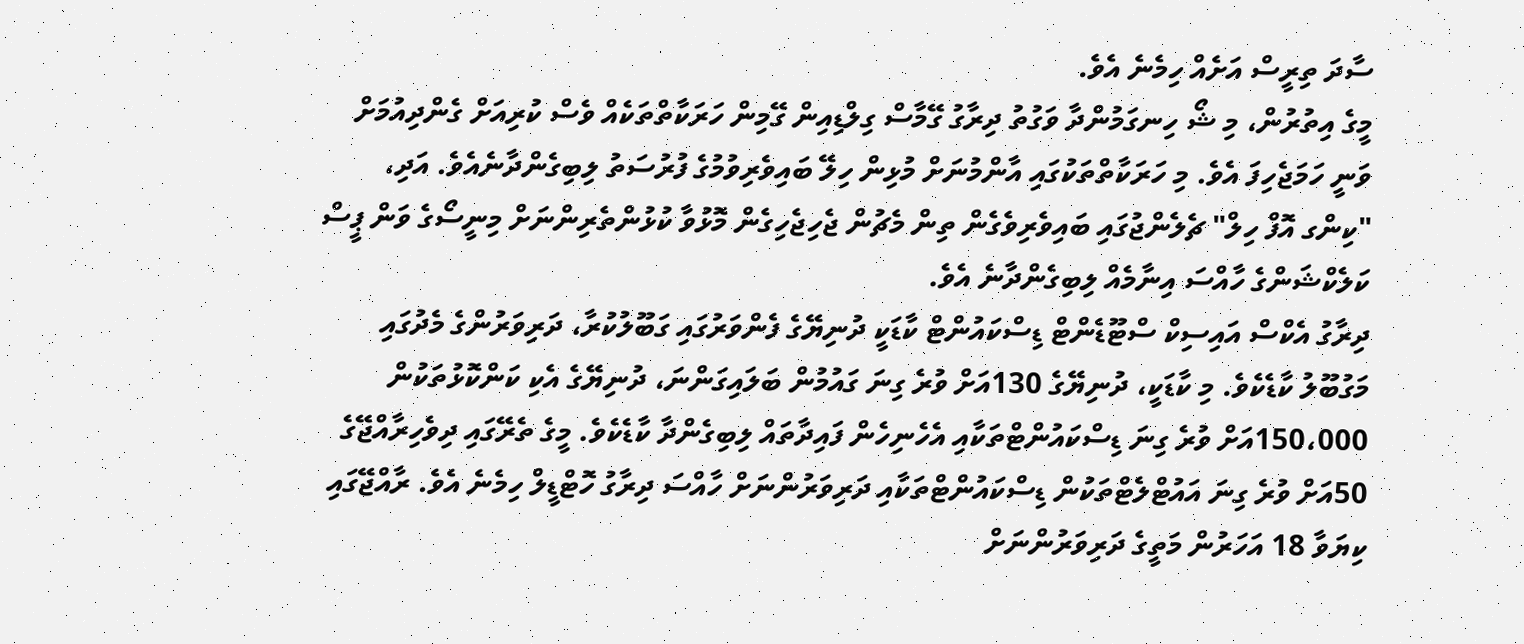ސާދަ ތިރީސް އަށެއް ހިމެނެ އެވެ.
މީގެ އިތުރުން، މި ޝޯ ހިނގަމުންދާ ވަގުތު ދިރާގު ގޭމާސް ގިލްޑިއިން ގޭމިން ހަރަކާތްތަކެއް ވެސް ކުރިއަށް ގެންދިއުމަށް ވަނީ ހަމަޖެހިފަ އެވެ. މި ހަރަކާތްތަކުގައި އާންމުނަށް މުޅިން ހިލޭ ބައިވެރިވުމުގެ ފުރުސަތު ލިބިގެންދާނެއެވެ. އަދި، "ކިންގ އޮފް ހިލް" ޗެލެންޖުގައި ބައިވެރިވެގެން ތިން މެޗުން ޖެހިޖެހިގެން މޮޅުވާ ކުޅުންތެރިންނަށް މިނީސޯގެ ވަން ޕީސް ކަލެކްޝަންގެ ހާއްސަ އިނާމެއް ލިބިގެންދާނެ އެވެ.
ދިރާގު އެކްސް އައިސިކް ސްޓޫޑެންޓް ޑިސްކައުންޓް ކާޑަކީ ދުނިޔޭގެ ފެންވަރުގައި ގަބޫލުކުރާ، ދަރިވަރުންގެ މެދުގައި މަގުބޫލު ކާޑެކެވެ. މި ކާޑަކީ، ދުނިޔޭގެ 130އަށް ވުރެ ގިނަ ގައުމުން ބަލައިގަންނަ، ދުނިޔޭގެ އެކި ކަންކޮޅުތަކުން 150،000އަށް ވުރެ ގިނަ ޑިސްކައުންޓްތަކާއި އެހެނިހެން ފައިދާތައް ލިބިގެންދާ ކާޑެކެވެ. މީގެ ތެރޭގައި ދިވެހިރާއްޖޭގެ 50އަށް ވުރެ ގިނަ އައުޓްލެޓްތަކުން ޑިސްކައުންޓްތަކާއި ދަރިވަރުންނަށް ހާއްސަ ދިރާގު ހޮޓްޑީލް ހިމެނެ އެވެ. ރާއްޖޭގައި ކިޔަވާ 18 އަހަރުން މަތީގެ ދަރިވަރުންނަށް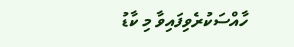ހާއްސަކުރެވިފައިވާ މި ކާޑު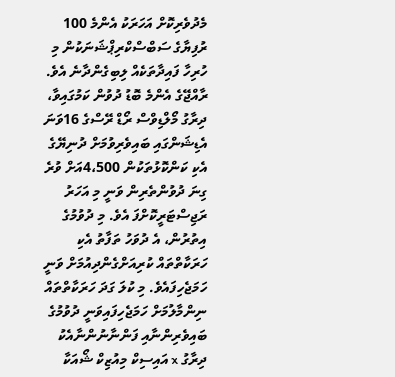މެދުވެރިކޮށް އަހަރަކު އެންމެ 100 ރުފިޔާގެ ސަބްސްކްރިޕްޝަނަކުން މި ހުރިހާ ފައިދާތަކެއް ލިބިގެންދާނެ އެވެ.
ރާއްޖޭގެ އެންމެ ބޮޑު ދުވުން ކަމުގައިވާ، ދިރާގު މޯލްޑިވްސް ރޯޑް ރޭސްގެ 16ވަނަ އެޑިޝަންގައި ބައިވެރިވުމަށް ދުނިޔޭގެ އެކި ކަންކޮޅުތަކުން 4،500އަށް ވުރެ ގިނަ ދުވުންތެރިން ވަނީ މި އަހަރު ރަޖިސްޓަރީކޮށްފަ އެވެ. މި ދުވުމުގެ އިތުރުން، އެ ދުވަހު ތަފާތު އެކި ހަރަކާތްތައް ކުރިއަށްގެންދިއުމަށް ވަނީ ހަމަޖެހިފައެވެ. މި ކުލަ ގަދަ ހަރަކާތްތައް ނިންމާލުމަށް ހަމަޖެހިފައިވަނީ ދުވުމުގެ ބައިވެރިންނާއި ފަންނާނުންނާއެކު ދިރާގު x އައިސިކް މިއުޒިކް ޝޯއަކާ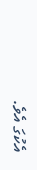އެކުގަ އެވެ.